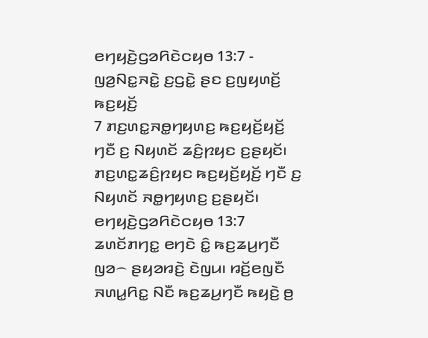ꤕꤚꤟꤢꤧ꤬ꤞꤤꤖꤢꤧꤍꤟꤥ 13:7 - ꤜꤤ꤬ꤡꤢ꤭ꤏꤢꤧ꤭ ꤢ꤬ꤞꤢꤧ꤭ ꤔꤢ ꤢ꤬ꤜꤟꤛꤢꤩ꤬ ꤒꤢ꤬ꤟꤢꤩ꤬
7 ꤊꤢ꤬ꤛꤢ꤭ꤏꤥ꤭ꤚꤟꤛꤢ꤬ ꤒꤢ꤬ꤟꤢꤩ꤬ꤟꤢꤩ꤬ ꤚꤢꤪ ꤢ꤬ ꤡꤟꤛꤢꤩ ꤘꤢꤨ꤬ꤐꤟꤢ ꤢ꤬ꤔꤟꤢꤩ꤯ ꤊꤢ꤬ꤛꤢ꤭ꤘꤢꤨ꤬ꤐꤟꤢ ꤒꤢ꤬ꤟꤢꤩ꤬ꤟꤢꤩ꤬ ꤚꤢꤪ ꤢ꤬ ꤡꤟꤛꤢꤩ ꤏꤥ꤭ꤚꤟꤛꤢ꤬ ꤢ꤬ꤔꤟꤢꤩ꤯
ꤕꤚꤟꤢꤧ꤬ꤞꤤꤖꤢꤧꤍꤟꤥ 13:7
ꤘꤛꤢꤩꤊꤚꤢ꤭ ꤕꤚꤢꤧ ꤢꤨ꤭ ꤒꤢ꤬ꤘꤣ꤬ꤚꤢꤪ ꤜꤤ꤮ ꤔꤟꤤꤙꤢꤧ꤬ ꤢꤧꤜꤣ꤯ ꤙꤢꤩ꤬ꤕꤜꤢꤪ ꤏꤛꤣ꤭ꤖꤢ꤭ ꤡꤢꤪ ꤒꤢ꤬ꤘꤣ꤬ꤚꤢꤪ ꤒꤟꤢꤧ꤬ ꤥ꤬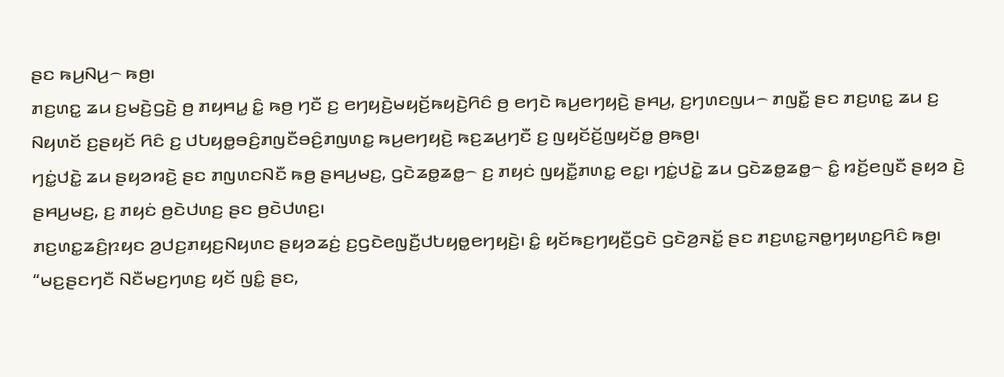ꤔꤢ ꤒꤣ꤬ꤡꤣ꤬꤮ ꤒꤥ꤬꤯
ꤊꤢ꤬ꤛꤢ꤭ ꤘꤣ ꤢ꤬ꤗꤢꤧ꤬ꤞꤢꤧ꤬ ꤥ꤬ ꤊꤟꤌꤣ꤭ ꤢꤨ꤭ ꤒꤥ꤬ ꤚꤢꤪ ꤢ꤬ ꤕꤚꤟꤢꤧ꤬ꤗꤟꤢꤩ꤬ꤒꤟꤢꤧ꤬ꤖꤢꤨ ꤥ꤬ ꤕꤚꤢꤧ ꤒꤣ꤬ꤕꤚꤟꤢꤧ꤬ ꤔꤌꤣ꤬, ꤢ꤬ꤚꤛꤢꤜꤣ꤮ ꤊꤜꤢꤪ꤭ ꤔꤢ ꤊꤢ꤬ꤛꤢ꤭ ꤘꤣ ꤢ꤬ ꤡꤟꤛꤢꤩ ꤢ꤬ꤔꤟꤢꤩ ꤖꤢꤨ ꤢ꤬ ꤓꤝꤟꤥ꤭ꤋꤢꤨ꤬ꤊꤜꤢꤪꤋꤢꤨ꤬ꤊꤜꤛꤢ꤭ ꤒꤣ꤬ꤕꤚꤟꤢꤧ꤬ ꤒꤢ꤬ꤘꤣ꤬ꤚꤢꤪ ꤢ꤬ ꤜꤟꤢꤩꤢꤩ꤬ꤜꤟꤢꤩꤥ꤭ ꤥ꤬ꤒꤥ꤬꤯
ꤚꤢꤦ꤭ꤓꤢꤧ꤭ ꤘꤣ ꤔꤟꤤꤙꤢꤧ꤬ ꤔꤢ ꤊꤜꤛꤢꤡꤢꤪ ꤒꤥ꤬ ꤔꤌꤣ꤬ꤗꤢ꤬, ꤞꤢꤧꤘꤥ꤭ꤘꤥ꤭꤮ ꤢ꤬ ꤊꤟꤢꤦ ꤜꤟꤢꤪ꤭ꤊꤛꤢ꤭ ꤕꤢ꤭꤯ ꤚꤢꤦ꤭ꤓꤢꤧ꤭ ꤘꤣ ꤞꤢꤧꤘꤥ꤭ꤘꤥ꤭꤮ ꤢꤨ꤭ ꤙꤢꤩ꤬ꤕꤜꤢꤪ ꤔꤟꤤ ꤢꤧ꤬ ꤔꤌꤣ꤬ꤗꤢ꤬, ꤢ꤬ ꤊꤟꤢꤦ ꤥ꤬ꤢꤧꤓꤛꤢ꤬ ꤔꤢ ꤥ꤬ꤢꤧꤓꤛꤢ꤬꤯
ꤊꤢ꤬ꤛꤢ꤭ꤘꤢꤨ꤬ꤐꤟꤢ ꤤ꤬ꤓꤢ꤬ꤊꤟꤢ꤬ꤡꤟꤛꤢ ꤔꤟꤤꤘꤢꤦ꤬ ꤢ꤬ꤞꤢꤧꤕꤜꤢꤪ꤬ꤓꤝꤟꤥ꤭ꤕꤚꤟꤢꤧ꤬꤯ ꤢꤨ꤭ ꤟꤢꤩꤒꤢ꤬ꤚꤟꤢꤪ꤬ꤞꤢꤧ ꤞꤢꤧꤤ꤬ꤏꤢꤩ꤭ ꤔꤢ ꤊꤢ꤬ꤛꤢ꤭ꤏꤥ꤭ꤚꤟꤛꤢ꤬ꤖꤢꤨ ꤒꤥ꤬꤯
“ꤗꤢ꤬ꤔꤢꤚꤢꤪ ꤡꤢꤪꤗꤢ꤬ꤚꤛꤢ꤬ ꤟꤢꤩ ꤜꤢꤨ꤭ ꤔꤢ,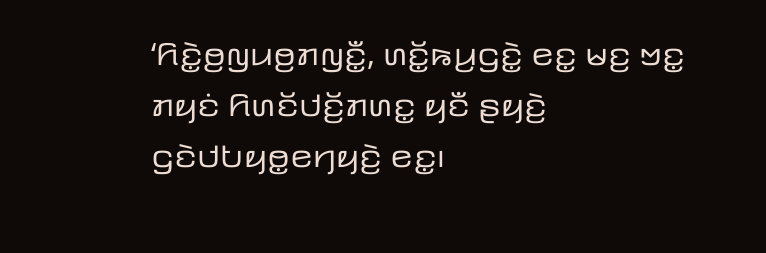‘ꤖꤢꤧ꤭ꤥ꤬ꤜꤣꤥ꤬ꤊꤜꤢꤪ꤭, ꤛꤢꤩ꤭ꤒꤣ꤬ꤞꤢꤧ꤭ ꤕꤢ꤭ ꤗꤢ꤬ ꤠꤢ꤭ ꤊꤟꤢꤦ ꤖꤛꤢꤩꤓꤢꤩ꤬ꤊꤛꤢ꤭ ꤟꤢꤪ ꤔꤟꤢꤧ꤬ ꤞꤢꤧꤓꤝꤟꤥ꤭ꤕꤚꤟꤢꤧ꤬ ꤕꤢ꤭꤯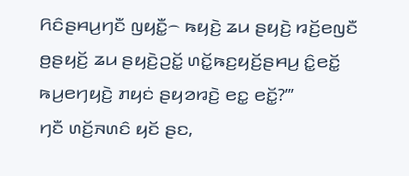ꤖꤢꤨꤔꤌꤣ꤬ꤚꤢꤪ ꤜꤟꤢꤪ꤭꤮ ꤒꤟꤢꤧ꤬ ꤘꤣ ꤔꤟꤢꤧ꤬ ꤙꤢꤩ꤬ꤕꤜꤢꤪ ꤥ꤬ꤔꤟꤢꤩ꤬ ꤘꤣ ꤔꤟꤢꤧ꤬ꤑꤢꤩ꤭ ꤛꤢꤩ꤭ꤒꤢ꤬ꤟꤢꤩ꤬ꤔꤌꤣ꤬ ꤢꤨ꤭ꤕꤢꤩ꤭ ꤒꤣ꤬ꤕꤚꤟꤢꤧ꤬ ꤊꤟꤢꤦ ꤔꤟꤤꤙꤢꤧ꤬ ꤕꤢ꤭ ꤕꤢꤩ꤭?’”
ꤚꤢꤪ ꤛꤢꤩ꤬ꤏꤛꤢꤨ ꤟꤢꤩ ꤔꤢ,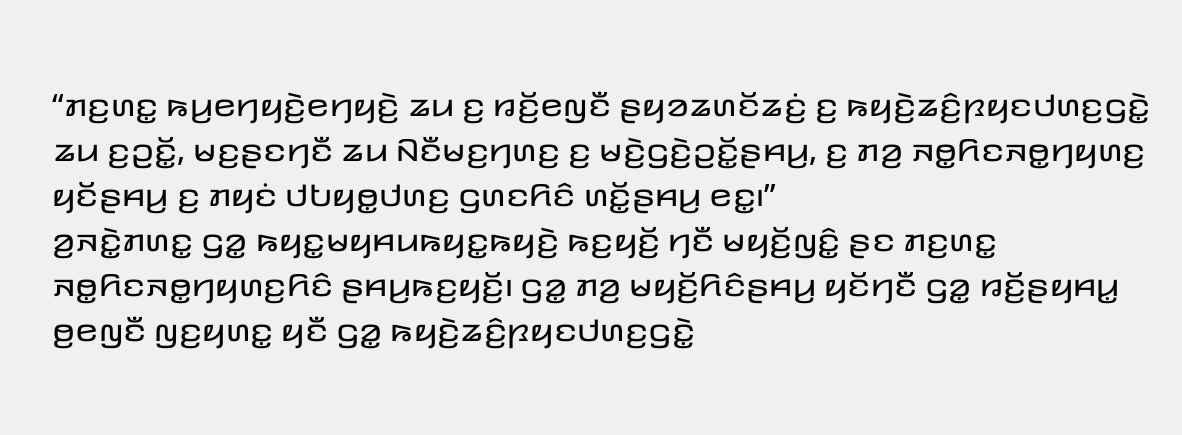“ꤊꤢ꤬ꤛꤢ꤭ ꤒꤣ꤬ꤕꤚꤟꤢꤧ꤬ꤕꤚꤟꤢꤧ꤬ ꤘꤣ ꤢ꤬ ꤙꤢꤩ꤬ꤕꤜꤢꤪ ꤔꤟꤤꤘꤛꤢꤩꤘꤢꤦ꤬ ꤢ꤬ ꤒꤟꤢꤧ꤬ꤘꤢꤨ꤬ꤐꤟꤢꤓꤛꤢ꤬ꤞꤢꤧ꤭ ꤘꤣ ꤢ꤬ꤑꤢꤩ꤭, ꤗꤢ꤬ꤔꤢꤚꤢꤪ ꤘꤣ ꤡꤢꤪꤗꤢ꤬ꤚꤛꤢ꤬ ꤢ꤬ ꤗꤢꤧ꤬ꤞꤢꤧ꤬ꤑꤢꤩ꤭ꤔꤌꤣ꤬, ꤢ꤬ ꤊꤤ꤬ ꤏꤥ꤭ꤖꤢꤏꤥ꤭ꤚꤟꤛꤢ꤬ ꤟꤢꤩꤔꤌꤣ꤬ ꤢ꤬ ꤊꤟꤢꤦ ꤓꤝꤟꤥ꤭ꤓꤛꤢ꤬ ꤞꤛꤢꤖꤢꤨ ꤛꤢꤩ꤭ꤔꤌꤣ꤬ ꤕꤢ꤭꤯”
ꤤ꤬ꤏꤢꤧ꤭ꤊꤛꤢ꤭ ꤞꤤ꤭ ꤒꤟꤢ꤭ꤗꤟꤌꤣꤒꤟꤢ꤭ꤒꤟꤢꤧ꤬ ꤒꤢ꤬ꤟꤢꤩ꤬ ꤚꤢꤪ ꤗꤟꤢꤩ꤬ꤜꤢꤨ꤭ ꤔꤢ ꤊꤢ꤬ꤛꤢ꤭ ꤏꤥ꤭ꤖꤢꤏꤥ꤭ꤚꤟꤛꤢ꤬ꤖꤢꤨ ꤔꤌꤣ꤬ꤒꤢ꤬ꤟꤢꤩ꤬꤯ ꤞꤤ꤭ ꤊꤤ꤬ ꤗꤟꤢꤩ꤬ꤖꤢꤨꤔꤌꤣ꤬ ꤟꤢꤩꤚꤢꤪ ꤞꤤ꤭ ꤙꤢꤩ꤬ꤔꤟꤌꤣ꤭ ꤥ꤬ꤕꤜꤢꤪ ꤜꤢ꤬ꤟꤛꤢ꤭ ꤟꤢꤪ ꤞꤤ꤭ ꤒꤟꤢꤧ꤬ꤘꤢꤨ꤬ꤐꤟꤢꤓꤛꤢ꤬ꤞꤢꤧ꤭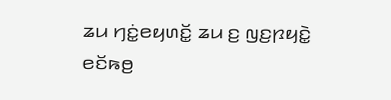ꤘꤣ ꤚꤢꤦ꤭ꤕꤟꤛꤢꤩ꤭ ꤘꤣ ꤢ꤬ ꤜꤢ꤬ꤐꤟꤢꤧ꤭ ꤕꤢꤩꤒꤥ꤬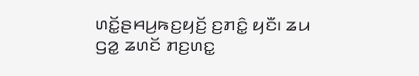ꤛꤢꤩ꤭ꤔꤌꤣ꤬ꤒꤢ꤬ꤟꤢꤩ꤬ ꤢ꤬ꤊꤢꤨ꤭ ꤟꤢꤪ꤯ ꤘꤣ ꤞꤤ꤭ ꤘꤛꤢꤩ ꤊꤢ꤬ꤛꤢ꤭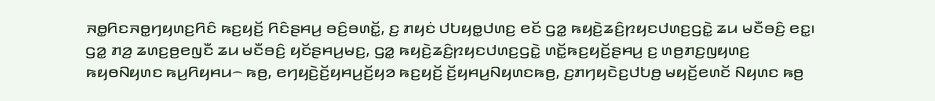ꤏꤥ꤭ꤖꤢꤏꤥ꤭ꤚꤟꤛꤢ꤬ꤖꤢꤨ ꤒꤢ꤬ꤟꤢꤩ꤬ ꤖꤢꤨꤔꤌꤣ꤬ ꤋꤢꤨ꤬ꤋꤛꤢꤩ꤭, ꤢ꤬ ꤊꤟꤢꤦ ꤓꤝꤟꤥ꤭ꤓꤛꤢ꤬ ꤕꤢꤩ ꤞꤤ꤭ ꤒꤟꤢꤧ꤬ꤘꤢꤨ꤬ꤐꤟꤢꤓꤛꤢ꤬ꤞꤢꤧ꤭ ꤘꤣ ꤗꤢꤪꤋꤢꤨ꤬ ꤕꤢ꤭꤯ ꤞꤤ꤭ ꤊꤤ꤬ ꤘꤛꤢ꤬ꤥ꤬ꤕꤜꤢꤪ ꤘꤣ ꤗꤢꤪꤋꤢꤨ꤬ ꤟꤢꤩꤔꤌꤣ꤬ꤗꤢ꤬, ꤞꤤ꤭ ꤒꤟꤢꤧ꤬ꤘꤢꤨ꤬ꤐꤟꤢꤓꤛꤢ꤬ꤞꤢꤧ꤭ ꤛꤢꤩ꤭ꤒꤢ꤬ꤟꤢꤩ꤬ꤔꤌꤣ꤬ ꤢ꤬ ꤛꤥ꤬ꤊꤢ꤬ꤜꤟꤛꤢ꤬ ꤒꤟꤥꤡꤟꤛꤢ ꤒꤣ꤬ꤖꤟꤌꤣ꤮ ꤒꤥ꤬, ꤕꤚꤟꤢꤧ꤬ꤢꤩ꤬ꤟꤌꤣ꤬ꤢꤩ꤬ꤟꤤ ꤒꤢ꤬ꤟꤢꤩ꤬ ꤢꤩ꤬ꤟꤌꤣ꤬ꤡꤟꤛꤢꤒꤥ꤬, ꤢ꤬ꤊꤚꤟꤢꤧꤢ꤬ꤓꤝꤥ꤬ ꤗꤟꤢꤩ꤬ꤕꤛꤢꤩ ꤡꤟꤛꤢ ꤒꤥ꤬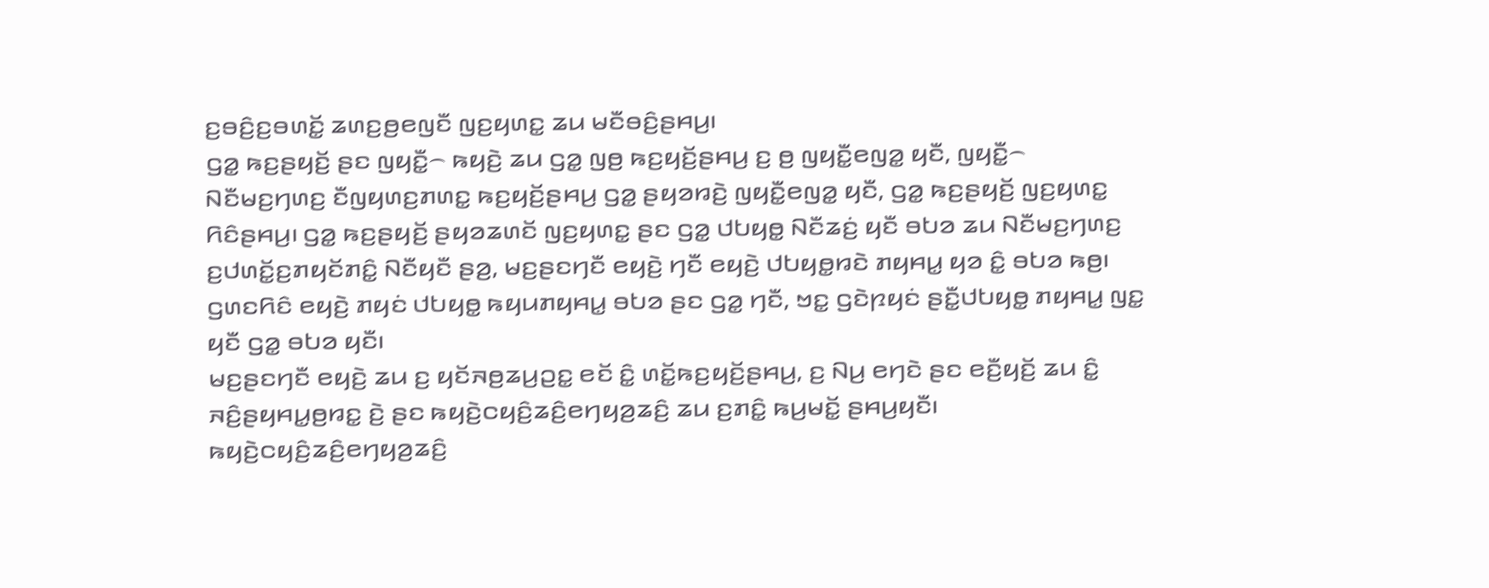ꤢ꤬ꤋꤢꤨ꤬ꤢ꤬ꤋꤛꤢꤩ꤭ ꤘꤛꤢ꤬ꤥ꤬ꤕꤜꤢꤪ ꤜꤢ꤬ꤟꤛꤢ꤭ ꤘꤣ ꤗꤢꤪꤋꤢꤨ꤬ꤔꤌꤣ꤬꤯
ꤞꤤ꤭ ꤒꤢ꤬ꤔꤟꤢꤩ꤬ ꤔꤢ ꤜꤟꤢꤪ꤭꤮ ꤒꤟꤢꤧ꤬ ꤘꤣ ꤞꤤ꤭ ꤜꤥ꤬ ꤒꤢ꤬ꤟꤢꤩ꤬ꤔꤌꤣ꤬ ꤢ꤬ ꤥ꤬ ꤜꤟꤢꤪ꤭ꤕꤜꤤ꤭ ꤟꤢꤪ, ꤜꤟꤢꤪ꤭꤮ ꤡꤢꤪꤗꤢ꤬ꤚꤛꤢ꤬ ꤢꤪꤜꤟꤛꤢ꤬ꤊꤛꤢ꤭ ꤒꤢ꤬ꤟꤢꤩ꤬ꤔꤌꤣ꤬ ꤞꤤ꤭ ꤔꤟꤤꤙꤢꤧ꤬ ꤜꤟꤢꤪ꤭ꤕꤜꤤ꤭ ꤟꤢꤪ, ꤞꤤ꤭ ꤒꤢ꤬ꤔꤟꤢꤩ꤬ ꤜꤢ꤬ꤟꤛꤢ꤭ ꤖꤢꤨꤔꤌꤣ꤬꤯ ꤞꤤ꤭ ꤒꤢ꤬ꤔꤟꤢꤩ꤬ ꤔꤟꤤꤘꤛꤢꤩ ꤜꤢ꤬ꤟꤛꤢ꤭ ꤔꤢ ꤞꤤ꤭ ꤓꤝꤟꤥ꤭ ꤡꤢꤪꤘꤢꤦ꤬ ꤟꤢꤪ ꤋꤝꤤ ꤘꤣ ꤡꤢꤪꤗꤢ꤬ꤚꤛꤢ꤬ ꤢ꤬ꤓꤛꤢꤩ꤭ꤢ꤬ꤊꤟꤢꤩꤊꤢꤨ꤭ ꤡꤢꤪꤟꤢꤪ ꤔꤤ꤬, ꤗꤢ꤬ꤔꤢꤚꤢꤪ ꤕꤟꤢꤧ꤬ ꤚꤢꤪ ꤕꤟꤢꤧ꤬ ꤓꤝꤟꤥ꤭ꤙꤢꤧ ꤊꤟꤌꤣ꤭ ꤟꤤ ꤢꤨ꤭ ꤋꤝꤤ ꤒꤥ꤬꤯ ꤞꤛꤢꤖꤢꤨ ꤕꤟꤢꤧ꤬ ꤊꤟꤢꤦ ꤓꤝꤟꤥ꤭ ꤒꤟꤣꤊꤟꤌꤣ꤭ ꤋꤝꤤ ꤔꤢ ꤞꤤ꤭ ꤚꤢꤪ, ꤠꤢ꤭ ꤞꤢꤧꤐꤟꤢꤦ ꤔꤢꤪ꤭ꤓꤝꤟꤥ꤭ ꤊꤟꤌꤣ꤭ ꤜꤢ꤭ ꤟꤢꤪ ꤞꤤ꤭ ꤋꤝꤤ ꤟꤢꤪ꤯
ꤗꤢ꤬ꤔꤢꤚꤢꤪ ꤕꤟꤢꤧ꤬ ꤘꤣ ꤢ꤬ ꤟꤢꤩꤏꤥ꤬ꤘꤣ꤬ꤑꤢ꤭ ꤕꤢꤩ ꤢꤨ꤭ ꤛꤢꤩ꤭ꤒꤢ꤬ꤟꤢꤩ꤬ꤔꤌꤣ꤬, ꤢ꤬ ꤡꤣ꤬ ꤕꤚꤢꤧ ꤔꤢ ꤕꤢꤪ꤬ꤟꤢꤩ꤬ ꤘꤣ ꤢꤨ꤭ ꤏꤢꤨ꤬ꤔꤟꤌꤣ꤭ꤥ꤬ꤙꤢ꤭ ꤢꤧ꤬ ꤔꤢ ꤒꤟꤢꤧ꤬ꤍꤟꤢꤨ꤬ꤘꤢꤨ꤬ꤕꤚꤟꤤ꤬ꤘꤢꤨ꤬ ꤘꤣ ꤢ꤬ꤊꤢꤨ꤭ ꤒꤣ꤬ꤗꤢꤩ꤭ ꤔꤌꤣ꤬ꤟꤢꤪ꤯ ꤒꤟꤢꤧ꤬ꤍꤟꤢꤨ꤬ꤘꤢꤨ꤬ꤕꤚꤟꤤ꤬ꤘꤢꤨ꤬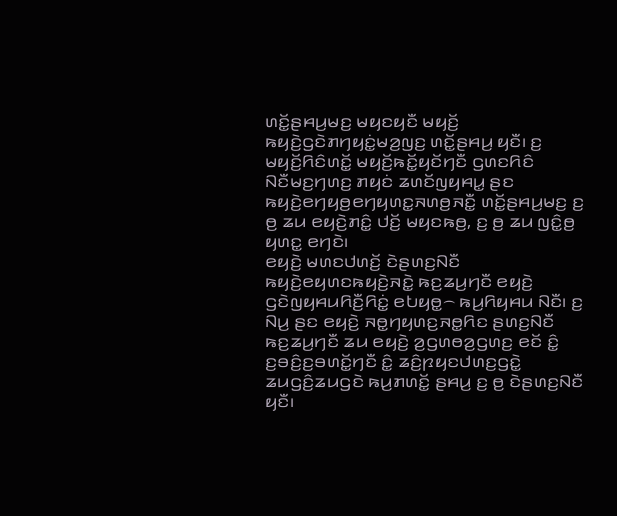ꤛꤢꤩ꤭ꤔꤌꤣ꤬ꤗꤢ꤬ ꤗꤟꤢꤟꤢꤪ ꤗꤟꤢꤩ꤬ ꤒꤟꤢꤧ꤬ꤞꤢꤧꤊꤚꤟꤢꤦ꤭ꤗꤤ꤬ꤜꤢ꤬ ꤛꤢꤩ꤭ꤔꤌꤣ꤬ ꤟꤢꤪ꤯ ꤢ꤬ ꤗꤟꤢꤩ꤬ꤖꤢꤨꤛꤢꤩ꤭ ꤗꤟꤢꤩ꤬ꤒꤢꤩ꤭ꤟꤢꤩꤚꤢꤪ ꤞꤛꤢꤖꤢꤨ ꤡꤢꤪꤗꤢ꤬ꤚꤛꤢ꤬ ꤊꤟꤢꤦ ꤘꤛꤢꤩꤜꤟꤌꤣ꤭ ꤔꤢ ꤒꤟꤢꤧ꤬ꤕꤚꤟꤥ꤬ꤕꤚꤟꤛꤢ꤭ꤏꤛꤥ꤬ꤏꤢꤪ꤭ ꤛꤢꤩ꤭ꤔꤌꤣ꤬ꤗꤢ꤬ ꤢ꤬ ꤥ꤬ ꤘꤣ ꤕꤟꤢꤧ꤬ꤊꤢꤨ꤭ ꤓꤢꤩ꤬ ꤗꤟꤢꤒꤥ꤬, ꤢ꤬ ꤥ꤬ ꤘꤣ ꤜꤢꤨ꤭ꤥ꤬ ꤟꤛꤢ꤭ ꤕꤚꤢꤧ꤯
ꤕꤟꤢꤧ꤬ ꤗꤛꤢꤓꤛꤢꤩ꤬ ꤢꤧꤔꤛꤢ꤬ꤡꤢꤪ ꤒꤟꤢꤧ꤬ꤕꤟꤛꤢꤒꤟꤢꤧ꤬ꤏꤢꤧ꤭ ꤒꤢ꤬ꤘꤣ꤬ꤚꤢꤪ ꤕꤟꤢꤧ꤬ ꤞꤢꤧꤜꤟꤌꤣꤖꤢꤪ꤬ꤖꤢꤦ꤭ ꤕꤝꤟꤥ꤭꤮ ꤒꤣ꤬ꤖꤟꤌꤣ ꤡꤢꤪ꤯ ꤢ꤬ ꤡꤣ꤬ ꤔꤢ ꤕꤟꤢꤧ꤬ ꤏꤥ꤭ꤚꤟꤛꤢ꤬ꤏꤥ꤭ꤖꤢ ꤔꤛꤢ꤬ꤡꤢꤪ ꤒꤢ꤬ꤘꤣ꤬ꤚꤢꤪ ꤘꤣ ꤕꤟꤢꤧ꤬ ꤤ꤬ꤞꤛꤥꤤ꤬ꤞꤛꤢ꤬ ꤕꤢꤩ ꤢꤨ꤭ ꤢ꤬ꤋꤢꤨ꤬ꤢ꤬ꤋꤛꤢꤩ꤭ꤚꤢꤪ ꤢꤨ꤭ ꤘꤢꤨ꤬ꤐꤟꤢꤓꤛꤢ꤬ꤞꤢꤧ꤭ ꤘꤣꤞꤢꤨ꤬ꤘꤣꤞꤢꤧ ꤒꤣ꤬ꤊꤛꤢꤩ꤭ ꤔꤌꤣ꤬ ꤢ꤬ ꤥ꤬ ꤢꤧꤔꤛꤢ꤬ꤡꤢꤪ ꤟꤢꤪ꤯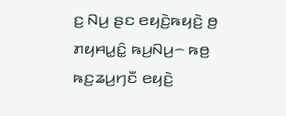ꤢ꤬ ꤡꤣ꤬ ꤔꤢ ꤕꤟꤢꤧ꤬ꤒꤟꤢꤧ꤬ ꤥ꤬ ꤊꤟꤌꤣ꤭ꤢꤨ꤭ ꤒꤣ꤬ꤡꤣ꤬꤮ ꤒꤥ꤬ ꤒꤢ꤬ꤘꤣ꤬ꤚꤢꤪ ꤕꤟꤢꤧ꤬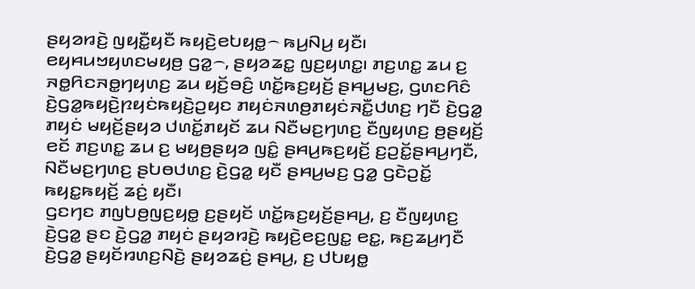ꤔꤟꤤꤙꤢꤧ꤬ ꤜꤟꤢꤪ꤭ꤟꤢꤪ ꤒꤟꤢꤧ꤬ꤕꤝꤟꤥ꤭꤮ ꤒꤣ꤬ꤡꤣ꤬ ꤟꤢꤪ꤯
ꤕꤟꤌꤣꤠꤟꤛꤢꤗꤟꤥ꤬ ꤞꤤ꤭꤮, ꤔꤟꤤꤘꤢ꤭ ꤜꤢ꤬ꤟꤛꤢ꤭꤯ ꤊꤢ꤬ꤛꤢ꤭ ꤘꤣ ꤢ꤬ ꤏꤥ꤭ꤖꤢꤏꤥ꤭ꤚꤟꤛꤢ꤬ ꤘꤣ ꤟꤢꤩ꤬ꤋꤢꤨ꤬ ꤛꤢꤩ꤭ꤒꤢ꤬ꤟꤢꤩ꤬ ꤔꤌꤣ꤬ꤗꤢ꤬, ꤞꤛꤢꤖꤢꤨ ꤢꤧ꤬ꤞꤤ꤭ꤒꤟꤢꤧ꤬ꤐꤟꤢꤦꤒꤟꤢꤧ꤬ꤑꤟꤢ ꤊꤟꤢꤦꤏꤛꤥ꤬ꤊꤟꤢꤦꤏꤢꤪ꤭ꤓꤛꤢ꤬ ꤚꤢꤪ ꤢꤧ꤬ꤞꤤ꤭ ꤊꤟꤢꤦ ꤗꤟꤢꤩ꤬ꤔꤟꤤ ꤓꤛꤢꤩ꤭ꤊꤟꤢꤩ ꤘꤣ ꤡꤢꤪꤗꤢ꤬ꤚꤛꤢ꤬ ꤢꤪꤜꤟꤛꤢ꤬ ꤥ꤬ꤔꤟꤢꤩ꤬ ꤕꤢꤩ ꤊꤢ꤬ꤛꤢ꤭ ꤘꤣ ꤢ꤬ ꤗꤟꤥ꤬ꤔꤟꤤ ꤜꤢꤨ꤭ ꤔꤌꤣ꤬ꤒꤢ꤬ꤟꤢꤩ꤬ ꤢ꤬ꤑꤢꤩ꤭ꤔꤌꤣ꤬ꤚꤢꤪ, ꤡꤢꤪꤗꤢ꤬ꤚꤛꤢ꤬ ꤔꤝꤥꤓꤛꤢ꤬ ꤢꤧ꤬ꤞꤤ꤭ ꤟꤢꤪ ꤔꤌꤣ꤬ꤗꤢ꤬ ꤞꤤ꤭ ꤞꤢꤧꤑꤢꤩ꤭ ꤒꤟꤢ꤭ꤒꤟꤢꤩ꤬ ꤘꤢꤦ꤬ ꤟꤢꤪ꤯
ꤞꤢꤚꤢ ꤊꤜꤝꤥ꤬ꤜꤢ꤬ꤟꤥ꤭ ꤢ꤬ꤔꤟꤢꤩ ꤛꤢꤩ꤭ꤒꤢ꤬ꤟꤢꤩ꤬ꤔꤌꤣ꤬, ꤢ꤬ ꤢꤪꤜꤟꤛꤢ꤬ ꤢꤧ꤬ꤞꤤ꤭ ꤔꤢ ꤢꤧ꤬ꤞꤤ꤭ ꤊꤟꤢꤦ ꤔꤟꤤꤙꤢꤧ꤬ ꤒꤟꤢꤧ꤬ꤕꤢ꤬ꤜꤢ꤭ ꤕꤢ꤭, ꤒꤢ꤬ꤘꤣ꤬ꤚꤢꤪ ꤢꤧ꤬ꤞꤤ꤭ ꤔꤟꤢꤩꤙꤛꤢ꤬ꤡꤢꤧ꤬ ꤔꤟꤤꤘꤢꤦ꤬ ꤔꤌꤣ꤬, ꤢ꤬ ꤓꤝꤟꤥ꤭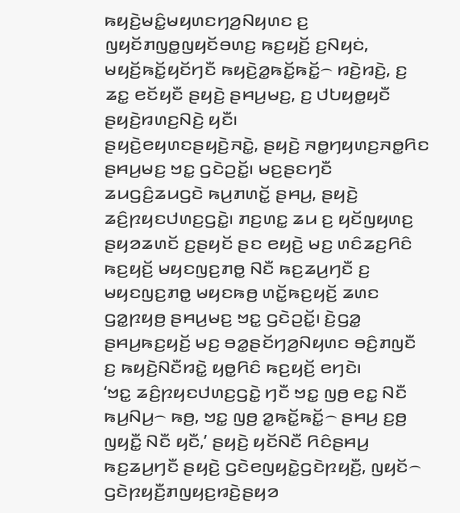ꤒꤟꤢꤧ꤬ꤗꤢꤨ꤭ꤗꤟꤛꤢꤚꤤ꤬ꤡꤟꤛꤢ ꤢ꤬ ꤜꤟꤢꤩꤊꤜꤥ꤭ꤜꤟꤢꤩꤋꤛꤢ꤬ ꤒꤢ꤬ꤟꤢꤩ꤬ ꤢ꤬ꤡꤟꤢꤦ, ꤗꤟꤢꤩ꤬ꤒꤢꤩ꤭ꤟꤢꤩꤚꤢꤪ ꤒꤟꤢꤧ꤬ꤤ꤭ꤒꤢꤩ꤭ꤒꤢꤩ꤭꤮ ꤙꤢꤧ꤬ꤙꤢꤧ꤬, ꤢ꤬ ꤘꤢ꤭ ꤕꤢꤩꤟꤢꤪ ꤔꤟꤢꤧ꤬ ꤔꤌꤣ꤬ꤗꤢ꤬, ꤢ꤬ ꤓꤝꤟꤥ꤭ꤟꤢꤪ ꤔꤟꤢꤧ꤬ꤙꤛꤢ꤬ꤡꤢꤧ꤬ ꤟꤢꤪ꤯
ꤔꤟꤢꤧ꤬ꤕꤟꤛꤢꤔꤟꤢꤧ꤬ꤏꤢꤧ꤭, ꤔꤟꤢꤧ꤬ ꤏꤥ꤭ꤚꤟꤛꤢ꤬ꤏꤥ꤭ꤖꤢ ꤔꤌꤣ꤬ꤗꤢ꤬ ꤠꤢ꤭ ꤞꤢꤧꤑꤢꤩ꤭꤯ ꤗꤢ꤬ꤔꤢꤚꤢꤪ ꤘꤣꤞꤢꤨ꤬ꤘꤣꤞꤢꤧ ꤒꤣ꤬ꤊꤛꤢꤩ꤭ ꤔꤌꤣ꤬, ꤔꤟꤢꤧ꤬ ꤘꤢꤨ꤬ꤐꤟꤢꤓꤛꤢ꤬ꤞꤢꤧ꤭꤯ ꤊꤢ꤬ꤛꤢ꤭ ꤘꤣ ꤢ꤬ ꤟꤢꤩꤜꤟꤛꤢ꤬ ꤔꤟꤤꤘꤛꤢꤩ ꤢ꤬ꤔꤟꤢꤩ ꤔꤢ ꤕꤟꤢꤧ꤬ ꤗꤢ꤬ ꤛꤢꤨꤘꤢ꤬ꤖꤢꤨ ꤒꤢ꤬ꤟꤢꤩ꤬ ꤗꤟꤢꤜꤢ꤬ꤊꤥ꤭ ꤡꤢꤪ ꤒꤢ꤬ꤘꤣ꤬ꤚꤢꤪ ꤢ꤬ ꤗꤟꤢꤜꤢ꤬ꤊꤥ꤭ ꤗꤟꤢꤒꤥ꤬ ꤛꤢꤩ꤭ꤒꤢ꤬ꤟꤢꤩ꤬ ꤘꤛꤢ ꤞꤤ꤭ꤐꤟꤥ꤬ ꤔꤌꤣ꤬ꤗꤢ꤬ ꤠꤢ꤭ ꤞꤢꤧꤑꤢꤩ꤭꤯ ꤢꤧ꤬ꤞꤤ꤭ ꤔꤌꤣ꤬ꤒꤢ꤬ꤟꤢꤩ꤬ ꤗꤢ꤬ ꤋꤤ꤭ꤔꤢꤩꤚꤤ꤬ꤡꤟꤛꤢ ꤋꤢꤨ꤬ꤊꤜꤢꤪ ꤢ꤬ ꤒꤟꤢꤧ꤬ꤡꤢꤪꤙꤢꤧ꤭ ꤟꤥ꤭ꤖꤢꤨ ꤒꤢ꤬ꤟꤢꤩ꤬ ꤕꤚꤢꤧ꤯
‘ꤠꤢ꤭ ꤘꤢꤨ꤬ꤐꤟꤢꤓꤛꤢ꤬ꤞꤢꤧ꤭ ꤚꤢꤪ ꤠꤢ꤭ ꤜꤥ꤬ ꤕꤢ꤭ ꤡꤢꤪ ꤒꤣ꤬ꤡꤣ꤬꤮ ꤒꤥ꤬, ꤠꤢ꤭ ꤜꤥ꤬ ꤤ꤭ꤒꤢꤩ꤭ꤒꤢꤩ꤭꤮ ꤔꤌꤣ꤬ ꤢ꤬ꤥ꤬ ꤜꤟꤢꤪ꤭ ꤡꤢꤪ ꤟꤢꤪ,’ ꤔꤟꤢꤧ꤬ ꤟꤢꤩꤡꤢꤪ ꤖꤢꤨꤔꤌꤣ꤬ ꤒꤢ꤬ꤘꤣ꤬ꤚꤢꤪ ꤔꤟꤢꤧ꤬ ꤞꤢꤧꤕꤜꤟꤢꤧ꤭ꤞꤢꤧꤐꤟꤢꤪ꤬, ꤜꤟꤢꤩ꤮ ꤞꤢꤧꤐꤟꤢꤪ꤬ꤊꤜꤟꤢ꤬ꤙꤢꤧ꤬ꤔꤟꤤ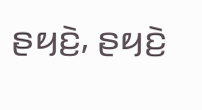ꤔꤟꤢꤧ꤬, ꤔꤟꤢꤧ꤬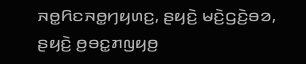ꤏꤥ꤭ꤖꤢꤏꤥ꤭ꤚꤟꤛꤢ꤬, ꤔꤟꤢꤧ꤬ ꤗꤢꤧ꤬ꤞꤢꤧ꤬ꤋꤤ, ꤔꤟꤢꤧ꤬ ꤥ꤬ꤋꤢ꤭ꤊꤜꤟꤥ꤬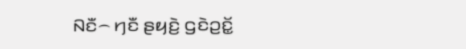ꤡꤢꤪ꤮ ꤚꤢꤪ ꤔꤟꤢꤧ꤬ ꤞꤢꤧꤑꤢꤩ꤭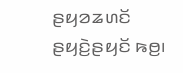ꤔꤟꤤꤘꤛꤢꤩ ꤔꤟꤢꤧ꤬ꤔꤟꤢꤩ ꤒꤥ꤬꤯